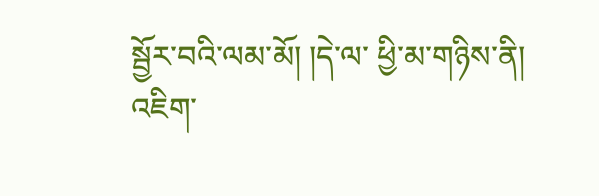སྦྱོར་བའི་ལམ་མོ། །དེ་ལ་ ཕྱི་མ་གཉིས་ནི། འཇིག་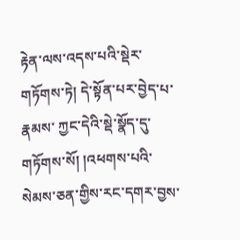རྟེན་ལས་འདས་པའི་སྡེར་གཏོགས་ཏེ། དེ་སྟོན་པར་བྱེད་པ་རྣམས་ ཀྱང་དེའི་སྡེ་སྣོད་དུ་གཏོགས་སོ། །འཕགས་པའི་སེམས་ཅན་གྱིས་རང་དགར་བྱས་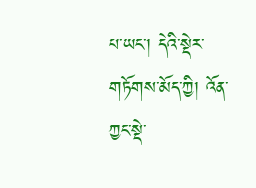པ་ཡང་། དེའི་སྡེར་གཏོགས་མོད་ཀྱི། འོན་ཀྱང་སྡེ་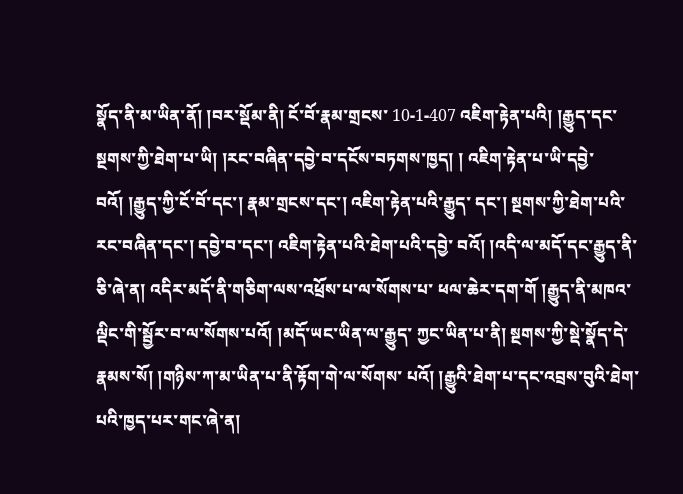སྣོད་ནི་མ་ཡིན་ནོ། །བར་སྡོམ་ནི། ངོ་བོ་རྣམ་གྲངས་ 10-1-407 འཇིག་རྟེན་པའི། །རྒྱུད་དང་སྔགས་ཀྱི་ཐེག་པ་ཡི། །རང་བཞིན་དབྱེ་བ་དངོས་བཏགས་ཁྱད། ། འཇིག་རྟེན་པ་ཡི་དབྱེ་བའོ། །རྒྱུད་ཀྱི་ངོ་བོ་དང་། རྣམ་གྲངས་དང་། འཇིག་རྟེན་པའི་རྒྱུད་ དང་། སྔགས་ཀྱི་ཐེག་པའི་རང་བཞིན་དང་། དབྱེ་བ་དང་། འཇིག་རྟེན་པའི་ཐེག་པའི་དབྱེ་ བའོ། །འདི་ལ་མདོ་དང་རྒྱུད་ནི་ཅི་ཞེ་ན། འདིར་མདོ་ནི་གཅིག་ལས་འཕྲོས་པ་ལ་སོགས་པ་ ཕལ་ཆེར་དག་གོ །རྒྱུད་ནི་མཁའ་ལྡིང་གི་སྦྱོར་བ་ལ་སོགས་པའོ། །མདོ་ཡང་ཡིན་ལ་རྒྱུད་ ཀྱང་ཡིན་པ་ནི། སྔགས་ཀྱི་སྡེ་སྣོད་དེ་རྣམས་སོ། །གཉིས་ཀ་མ་ཡིན་པ་ནི་རྟོག་གེ་ལ་སོགས་ པའོ། །རྒྱུའི་ཐེག་པ་དང་འབྲས་བུའི་ཐེག་པའི་ཁྱད་པར་གང་ཞེ་ན།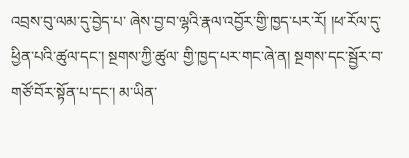འབྲས་བུ་ལམ་དུ་བྱེད་པ་ ཞེས་བྱ་བ་ལྷའི་རྣལ་འབྱོར་གྱི་ཁྱད་པར་རོ། །ཕ་རོལ་དུ་ཕྱིན་པའི་ཚུལ་དང་། སྔགས་ཀྱི་ཚུལ་ གྱི་ཁྱད་པར་གང་ཞེ་ན། སྔགས་དང་སྦྱོར་བ་གཙོ་བོར་སྟོན་པ་དང་། མ་ཡིན་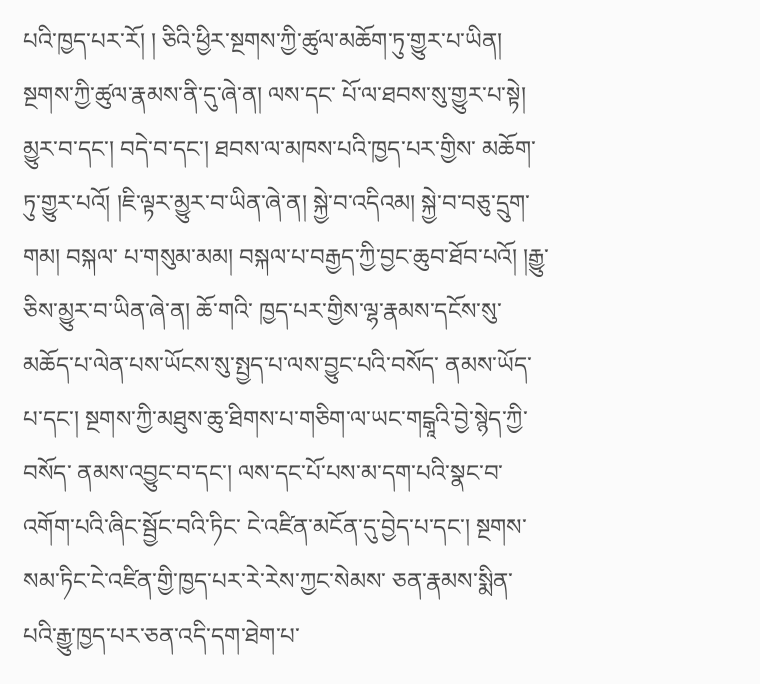པའི་ཁྱད་པར་རོ། ། ཅིའི་ཕྱིར་སྔགས་ཀྱི་ཚུལ་མཆོག་ཏུ་གྱུར་པ་ཡིན། སྔགས་ཀྱི་ཚུལ་རྣམས་ནི་དུ་ཞེ་ན། ལས་དང་ པོ་ལ་ཐབས་སུ་གྱུར་པ་སྟེ། མྱུར་བ་དང་། བདེ་བ་དང་། ཐབས་ལ་མཁས་པའི་ཁྱད་པར་གྱིས་ མཆོག་ཏུ་གྱུར་པའོ། །ཇི་ལྟར་མྱུར་བ་ཡིན་ཞེ་ན། སྐྱེ་བ་འདིའམ། སྐྱེ་བ་བཅུ་དྲུག་གམ། བསྐལ་ པ་གསུམ་མམ། བསྐལ་པ་བརྒྱད་ཀྱི་བྱང་ཆུབ་ཐོབ་པའོ། །རྒྱུ་ཅིས་མྱུར་བ་ཡིན་ཞེ་ན། ཆོ་གའི་ ཁྱད་པར་གྱིས་ལྷ་རྣམས་དངོས་སུ་མཆོད་པ་ལེན་པས་ཡོངས་སུ་སྤྱད་པ་ལས་བྱུང་པའི་བསོད་ ནམས་ཡོད་པ་དང་། སྔགས་ཀྱི་མཐུས་ཆུ་ཐིགས་པ་གཅིག་ལ་ཡང་གངྒཱའི་བྱེ་སྙེད་ཀྱི་བསོད་ ནམས་འབྱུང་བ་དང་། ལས་དང་པོ་པས་མ་དག་པའི་སྣང་བ་འགོག་པའི་ཞིང་སྦྱོང་བའི་ཏིང་ ངེ་འཛིན་མངོན་དུ་བྱེད་པ་དང་། སྔགས་སམ་ཏིང་ངེ་འཛིན་གྱི་ཁྱད་པར་རེ་རེས་ཀྱང་སེམས་ ཅན་རྣམས་སྨིན་པའི་རྒྱུ་ཁྱད་པར་ཅན་འདི་དག་ཐེག་པ་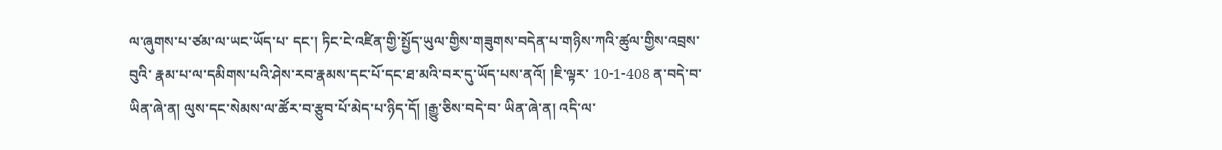ལ་ཞུགས་པ་ཙམ་ལ་ཡང་ཡོད་པ་ དང་། ཏིང་ངེ་འཛིན་གྱི་སྤྱོད་ཡུལ་གྱིས་གཟུགས་བདེན་པ་གཉིས་ཀའི་ཚུལ་གྱིས་འབྲས་བུའི་ རྣམ་པ་ལ་དམིགས་པའི་ཤེས་རབ་རྣམས་དང་པོ་དང་ཐ་མའི་བར་དུ་ཡོད་པས་ནའོ། །ཇི་ལྟར་ 10-1-408 ན་བདེ་བ་ཡིན་ཞེ་ན། ལུས་དང་སེམས་ལ་ཚོར་བ་རྩུབ་པོ་མེད་པ་ཉིད་དོ། །རྒྱུ་ཅིས་བདེ་བ་ ཡིན་ཞེ་ན། འདི་ལ་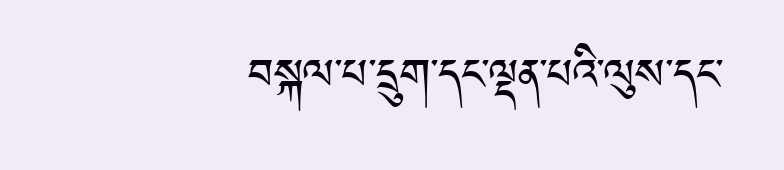བསྐལ་པ་དྲུག་དང་ལྡན་པའི་ལུས་དང་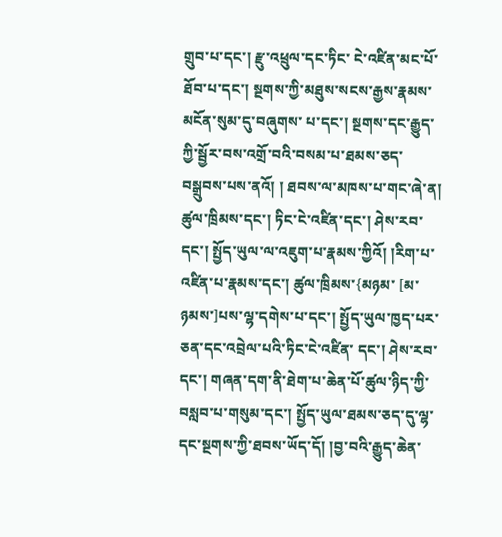གྲུབ་པ་དང་། རྫུ་འཕྲུལ་དང་ཏིང་ ངེ་འཛིན་མང་པོ་ཐོབ་པ་དང་། སྔགས་ཀྱི་མཐུས་སངས་རྒྱས་རྣམས་མངོན་སུམ་དུ་བཞུགས་ པ་དང་། སྔགས་དང་རྒྱུད་ཀྱི་སྦྱོར་བས་འགྲོ་བའི་བསམ་པ་ཐམས་ཅད་བསྒྲུབས་པས་ནའོ། ། ཐབས་ལ་མཁས་པ་གང་ཞེ་ན། ཚུལ་ཁྲིམས་དང་། ཏིང་ངེ་འཛིན་དང་། ཤེས་རབ་དང་། སྤྱོད་ཡུལ་ལ་འཇུག་པ་རྣམས་ཀྱིའོ། །རིག་པ་འཛིན་པ་རྣམས་དང་། ཚུལ་ཁྲིམས་{མཉམ་ [མ་ཉམས་]པས་ལྷ་དགེས་པ་དང་། སྤྱོད་ཡུལ་ཁྱད་པར་ཅན་དང་འབྲེལ་པའི་ཏིང་ངེ་འཛིན་ དང་། ཤེས་རབ་དང་། གཞན་དག་ནི་ཐེག་པ་ཆེན་པོ་ཚུལ་ཉིད་ཀྱི་བསླབ་པ་གསུམ་དང་། སྤྱོད་ཡུལ་ཐམས་ཅད་དུ་ལྷ་དང་སྔགས་ཀྱི་ཐབས་ཡོད་དོ། །བྱ་བའི་རྒྱུད་ཆེན་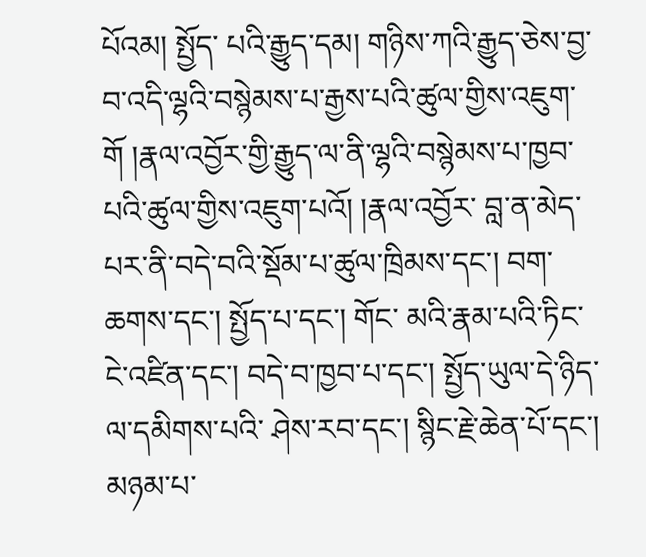པོའམ། སྤྱོད་ པའི་རྒྱུད་དམ། གཉིས་ཀའི་རྒྱུད་ཅེས་བྱ་བ་འདི་ལྷའི་བསྙེམས་པ་རྒྱས་པའི་ཚུལ་གྱིས་འཇུག་ གོ །རྣལ་འབྱོར་གྱི་རྒྱུད་ལ་ནི་ལྷའི་བསྙེམས་པ་ཁྱབ་པའི་ཚུལ་གྱིས་འཇུག་པའོ། །རྣལ་འབྱོར་ བླ་ན་མེད་པར་ནི་བདེ་བའི་སྡོམ་པ་ཚུལ་ཁྲིམས་དང་། བག་ཆགས་དང་། སྤྱོད་པ་དང་། གོང་ མའི་རྣམ་པའི་ཏིང་ངེ་འཛིན་དང་། བདེ་བ་ཁྱབ་པ་དང་། སྤྱོད་ཡུལ་དེ་ཉིད་ལ་དམིགས་པའི་ ཤེས་རབ་དང་། སྙིང་རྗེ་ཆེན་པོ་དང་། མཉམ་པ་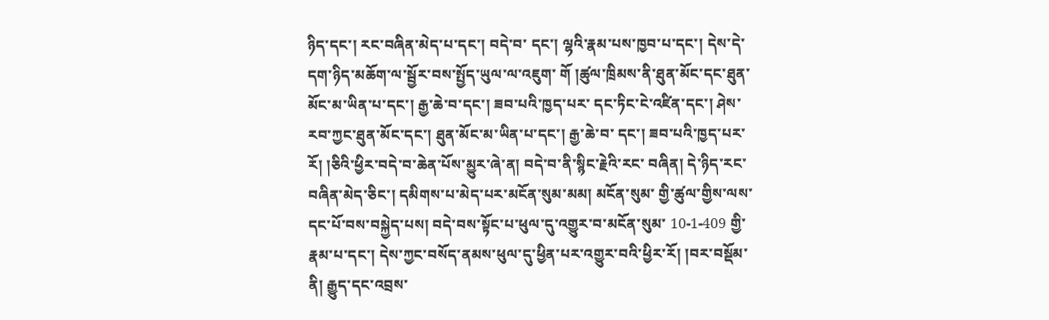ཉིད་དང་། རང་བཞིན་མེད་པ་དང་། བདེ་བ་ དང་། ལྷའི་རྣམ་པས་ཁྱབ་པ་དང་། དེས་དེ་དག་ཉིད་མཆོག་ལ་སྦྱོར་བས་སྤྱོད་ཡུལ་ལ་འཇུག་ གོ །ཚུལ་ཁྲིམས་ནི་ཐུན་མོང་དང་ཐུན་མོང་མ་ཡིན་པ་དང་། རྒྱ་ཆེ་བ་དང་། ཟབ་པའི་ཁྱད་པར་ དང་ཏིང་ངེ་འཛིན་དང་། ཤེས་རབ་ཀྱང་ཐུན་མོང་དང་། ཐུན་མོང་མ་ཡིན་པ་དང་། རྒྱ་ཆེ་བ་ དང་། ཟབ་པའི་ཁྱད་པར་རོ། །ཅིའི་ཕྱིར་བདེ་བ་ཆེན་པོས་མྱུར་ཞེ་ན། བདེ་བ་ནི་སྙིང་རྗེའི་རང་ བཞིན། དེ་ཉིད་རང་བཞིན་མེད་ཅིང་། དམིགས་པ་མེད་པར་མངོན་སུམ་མམ། མངོན་སུམ་ གྱི་ཚུལ་གྱིས་ལས་དང་པོ་བས་བསྐྱེད་པས། བདེ་བས་སྟོང་པ་ཕུལ་དུ་འགྱུར་བ་མངོན་སུམ་ 10-1-409 གྱི་རྣམ་པ་དང་། དེས་ཀྱང་བསོད་ནམས་ཕུལ་དུ་ཕྱིན་པར་འགྱུར་བའི་ཕྱིར་རོ། །བར་བསྡོམ་ ནི། རྒྱུད་དང་འབྲས་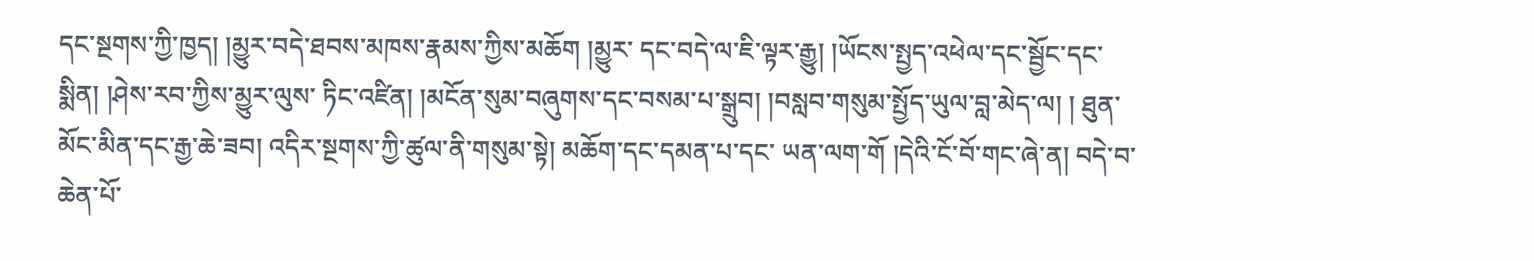དང་སྔགས་ཀྱི་ཁྱད། །མྱུར་བདེ་ཐབས་མཁས་རྣམས་ཀྱིས་མཆོག །མྱུར་ དང་བདེ་ལ་ཇི་ལྟར་རྒྱུ། །ཡོངས་སྤྱད་འཕེལ་དང་སྦྱོང་དང་སྨིན། །ཤེས་རབ་ཀྱིས་མྱུར་ལུས་ ཏིང་འཛིན། །མངོན་སུམ་བཞུགས་དང་བསམ་པ་སྒྲུབ། །བསླབ་གསུམ་སྤྱོད་ཡུལ་བླ་མེད་ལ། ། ཐུན་མོང་མིན་དང་རྒྱ་ཆེ་ཟབ། འདིར་སྔགས་ཀྱི་ཚུལ་ནི་གསུམ་སྟེ། མཆོག་དང་དམན་པ་དང་ ཡན་ལག་གོ །དེའི་ངོ་བོ་གང་ཞེ་ན། བདེ་བ་ཆེན་པོ་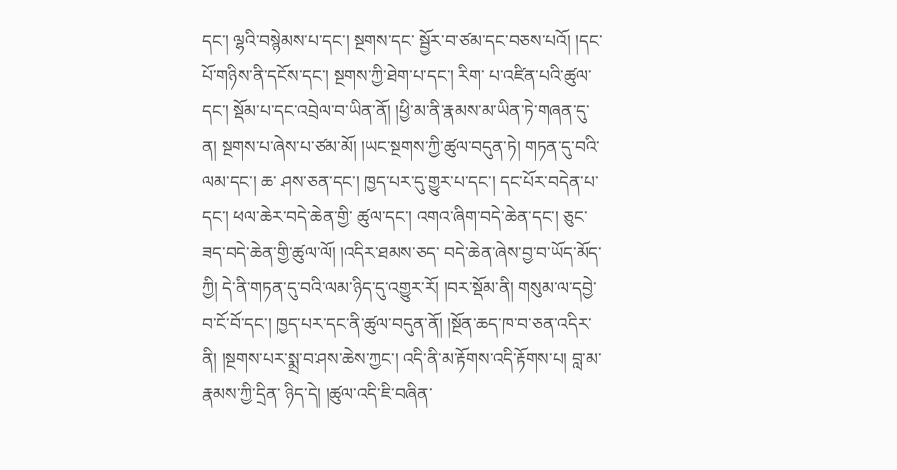དང་། ལྷའི་བསྙེམས་པ་དང་། སྔགས་དང་ སྦྱོར་བ་ཙམ་དང་བཅས་པའོ། །དང་པོ་གཉིས་ནི་དངོས་དང་། སྔགས་ཀྱི་ཐེག་པ་དང་། རིག་ པ་འཛིན་པའི་ཚུལ་དང་། སྡོམ་པ་དང་འབྲེལ་བ་ཡིན་ནོ། །ཕྱི་མ་ནི་རྣམས་མ་ཡིན་ཏེ་གཞན་དུ་ ན། སྔགས་པ་ཞེས་པ་ཙམ་མོ། །ཡང་སྔགས་ཀྱི་ཚུལ་བདུན་ཏེ། གཏན་དུ་བའི་ལམ་དང་། ཆ་ ཤས་ཅན་དང་། ཁྱད་པར་དུ་གྱུར་པ་དང་། དང་པོར་བདེན་པ་དང་། ཕལ་ཆེར་བདེ་ཆེན་གྱི་ ཚུལ་དང་། འགའ་ཞིག་བདེ་ཆེན་དང་། ཅུང་ཟད་བདེ་ཆེན་གྱི་ཚུལ་ལོ། །འདིར་ཐམས་ཅད་ བདེ་ཆེན་ཞེས་བྱ་བ་ཡོད་མོད་ཀྱི། དེ་ནི་གཏན་དུ་བའི་ལམ་ཉིད་དུ་འགྱུར་རོ། །བར་སྡོམ་ནི། གསུམ་ལ་དབྱེ་བ་ངོ་བོ་དང་། ཁྱད་པར་དང་ནི་ཚུལ་བདུན་ནོ། །སྔོན་ཆད་ཁ་བ་ཅན་འདིར་ ནི། །སྔགས་པར་སྨྲ་བ་ཤས་ཆེས་ཀྱང་། འདི་ནི་མ་རྟོགས་འདི་རྟོགས་པ། བླ་མ་རྣམས་ཀྱི་དྲིན་ ཉིད་དེ། །ཚུལ་འདི་ཇི་བཞིན་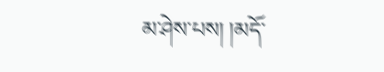མ་ཤེས་པས། །མདོ་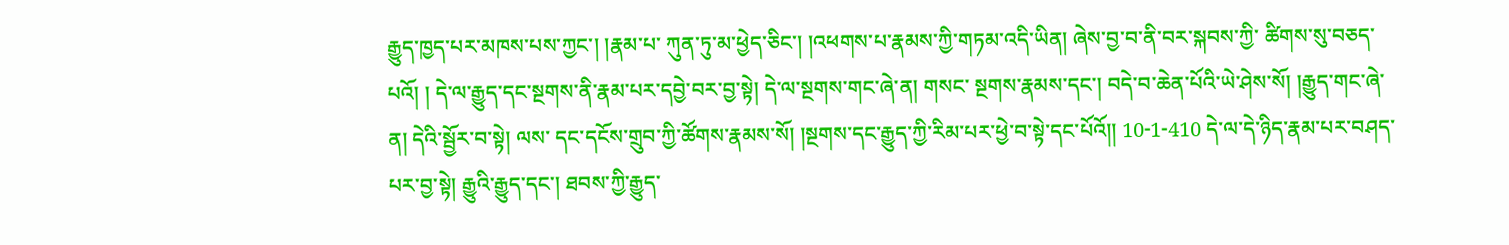རྒྱུད་ཁྱད་པར་མཁས་པས་ཀྱང་། །རྣམ་པ་ ཀུན་ཏུ་མ་ཕྱེད་ཅིང་། །འཕགས་པ་རྣམས་ཀྱི་གཏམ་འདི་ཡིན། ཞེས་བྱ་བ་ནི་བར་སྐབས་ཀྱི་ ཚིགས་སུ་བཅད་པའོ། ། དེ་ལ་རྒྱུད་དང་སྔགས་ནི་རྣམ་པར་དབྱེ་བར་བྱ་སྟེ། དེ་ལ་སྔགས་གང་ཞེ་ན། གསང་ སྔགས་རྣམས་དང་། བདེ་བ་ཆེན་པོའི་ཡེ་ཤེས་སོ། །རྒྱུད་གང་ཞེ་ན། དེའི་སྦྱོར་བ་སྟེ། ལས་ དང་དངོས་གྲུབ་ཀྱི་ཚོགས་རྣམས་སོ། །སྔགས་དང་རྒྱུད་ཀྱི་རིམ་པར་ཕྱེ་བ་སྟེ་དང་པོའོ།། 10-1-410 དེ་ལ་དེ་ཉིད་རྣམ་པར་བཤད་པར་བྱ་སྟེ། རྒྱུའི་རྒྱུད་དང་། ཐབས་ཀྱི་རྒྱུད་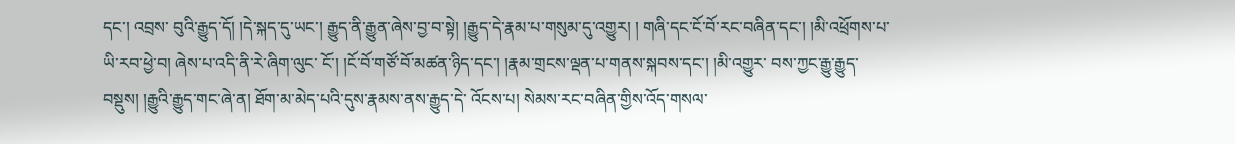དང་། འབྲས་ བུའི་རྒྱུད་དོ། །དེ་སྐད་དུ་ཡང་། རྒྱུད་ནི་རྒྱུན་ཞེས་བྱ་བ་སྟེ། །རྒྱུད་དེ་རྣམ་པ་གསུམ་དུ་འགྱུར། ། གཞི་དང་ངོ་བོ་རང་བཞིན་དང་། །མི་འཕྲོགས་པ་ཡི་རབ་ཕྱེ་བ། ཞེས་པ་འདི་ནི་རེ་ཞིག་ལུང་ ངོ་། །ངོ་བོ་གཙོ་བོ་མཚན་ཉིད་དང་། །རྣམ་གྲངས་ལྡན་པ་གནས་སྐབས་དང་། །མི་འགྱུར་ བས་ཀྱང་རྒྱུ་རྒྱུད་བསྡུས། །རྒྱུའི་རྒྱུད་གང་ཞེ་ན། ཐོག་མ་མེད་པའི་དུས་རྣམས་ནས་རྒྱུད་དེ་ འོངས་པ། སེམས་རང་བཞིན་གྱིས་འོད་གསལ་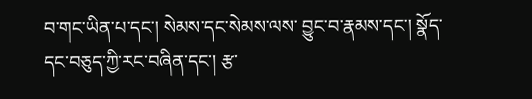བ་གང་ཡིན་པ་དང་། སེམས་དང་སེམས་ལས་ བྱུང་བ་རྣམས་དང་། སྣོད་དང་བཅུད་ཀྱི་རང་བཞིན་དང་། རྩ་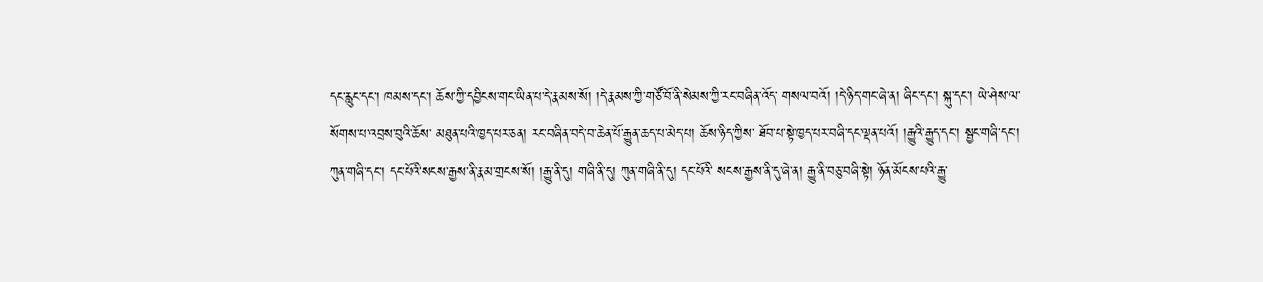དང་རླུང་དང་། ཁམས་དང་། ཆོས་ཀྱི་དབྱིངས་གང་ཡིན་པ་དེ་རྣམས་སོ། །དེ་རྣམས་ཀྱི་གཙོ་བོ་ནི་སེམས་ཀྱི་རང་བཞིན་འོད་ གསལ་བའོ། །དེ་ཉིད་གང་ཞེ་ན། ཞིང་དང་། སྐུ་དང་། ཡེ་ཤེས་ལ་སོགས་པ་འབྲས་བུའི་ཆོས་ མཐུན་པའི་ཁྱད་པར་ཅན། རང་བཞིན་བདེ་བ་ཆེན་པོ་རྒྱུན་ཆད་པ་མེད་པ། ཆོས་ཉིད་ཀྱིས་ ཐོབ་པ་སྟེ་ཁྱད་པར་བཞི་དང་ལྡན་པའོ། །རྒྱུའི་རྒྱུད་དང་། སྦྱང་གཞི་དང་། ཀུན་གཞི་དང་། དང་པོའི་སངས་རྒྱས་ནི་རྣམ་གྲངས་སོ། །རྒྱུ་ནི་དུ། གཞི་ནི་དུ། ཀུན་གཞི་ནི་དུ། དང་པོའི་ སངས་རྒྱས་ནི་དུ་ཞེ་ན། རྒྱུ་ནི་བཅུ་བཞི་སྟེ། ཉོན་མོངས་པའི་རྒྱུ་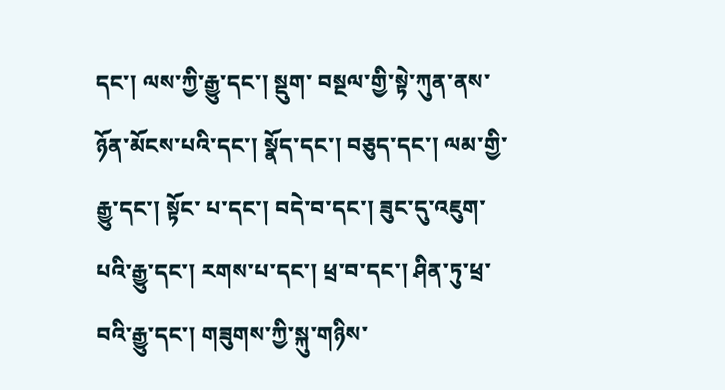དང་། ལས་ཀྱི་རྒྱུ་དང་། སྡུག་ བསྔལ་གྱི་སྟེ་ཀུན་ནས་ཉོན་མོངས་པའི་དང་། སྣོད་དང་། བཅུད་དང་། ལམ་གྱི་རྒྱུ་དང་། སྟོང་ པ་དང་། བདེ་བ་དང་། ཟུང་དུ་འཇུག་པའི་རྒྱུ་དང་། རགས་པ་དང་། ཕྲ་བ་དང་། ཤིན་ཏུ་ཕྲ་ བའི་རྒྱུ་དང་། གཟུགས་ཀྱི་སྐུ་གཉིས་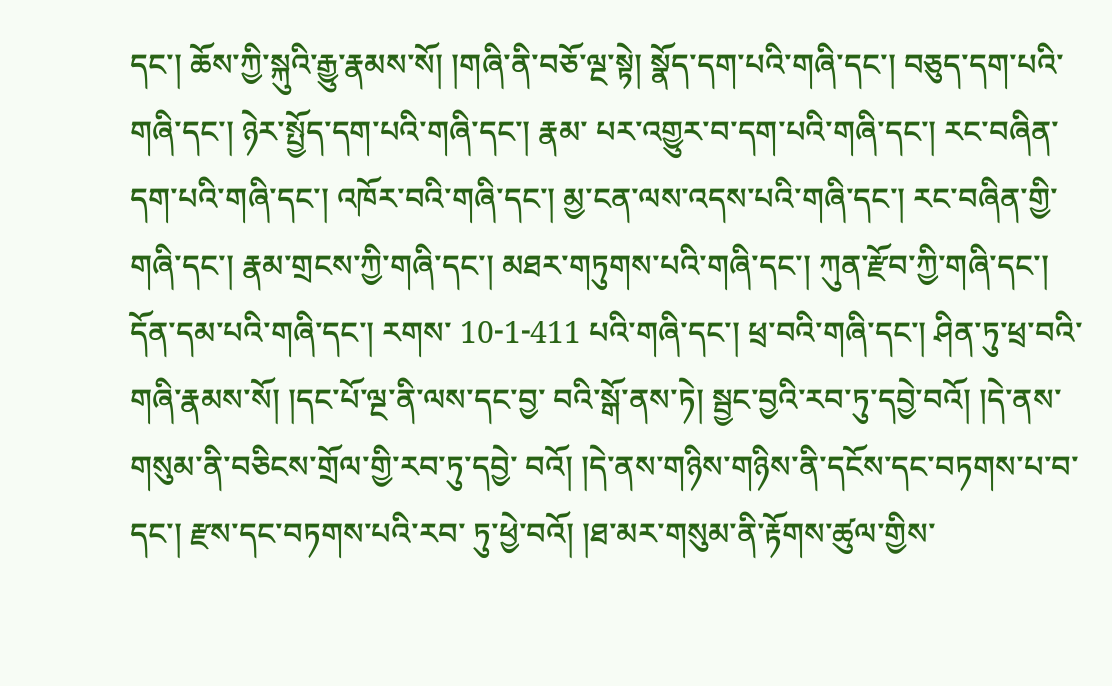དང་། ཆོས་ཀྱི་སྐུའི་རྒྱུ་རྣམས་སོ། །གཞི་ནི་བཅོ་ལྔ་སྟེ། སྣོད་དག་པའི་གཞི་དང་། བཅུད་དག་པའི་གཞི་དང་། ཉེར་སྤྱོད་དག་པའི་གཞི་དང་། རྣམ་ པར་འགྱུར་བ་དག་པའི་གཞི་དང་། རང་བཞིན་དག་པའི་གཞི་དང་། འཁོར་བའི་གཞི་དང་། མྱ་ངན་ལས་འདས་པའི་གཞི་དང་། རང་བཞིན་གྱི་གཞི་དང་། རྣམ་གྲངས་ཀྱི་གཞི་དང་། མཐར་གཏུགས་པའི་གཞི་དང་། ཀུན་རྫོབ་ཀྱི་གཞི་དང་། དོན་དམ་པའི་གཞི་དང་། རགས་ 10-1-411 པའི་གཞི་དང་། ཕྲ་བའི་གཞི་དང་། ཤིན་ཏུ་ཕྲ་བའི་གཞི་རྣམས་སོ། །དང་པོ་ལྔ་ནི་ལས་དང་བྱ་ བའི་སྒོ་ནས་ཏེ། སྦྱང་བྱའི་རབ་ཏུ་དབྱེ་བའོ། །དེ་ནས་གསུམ་ནི་བཅིངས་གྲོལ་གྱི་རབ་ཏུ་དབྱེ་ བའོ། །དེ་ནས་གཉིས་གཉིས་ནི་དངོས་དང་བཏགས་པ་བ་དང་། རྫས་དང་བཏགས་པའི་རབ་ ཏུ་ཕྱེ་བའོ། །ཐ་མར་གསུམ་ནི་རྟོགས་ཚུལ་གྱིས་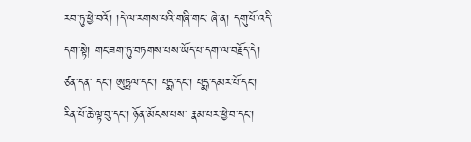རབ་ཏུ་ཕྱེ་བའོ། །དེ་ལ་རགས་པའི་གཞི་གང་ ཞེ་ན། དགུ་པོ་འདི་དག་སྟེ། གང་ཟག་ཏུ་བཏགས་པས་ཡོད་པ་དག་ལ་བརྗོད་དེ། ཙན་དན་ དང་། ཨུཏྤལ་དང་། པདྨ་དང་། པདྨ་དམར་པོ་དང་། རིན་པོ་ཆེ་ལྟ་བུ་དང་། ཉོན་མོངས་པས་ རྣམ་པར་ཕྱེ་བ་དང་།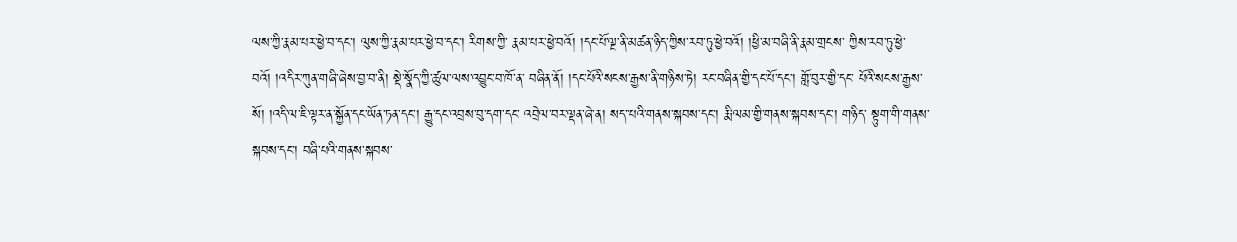ལས་ཀྱི་རྣམ་པར་ཕྱེ་བ་དང་། ལུས་ཀྱི་རྣམ་པར་ཕྱེ་བ་དང་། རིགས་ཀྱི་ རྣམ་པར་ཕྱེ་བའོ། །དང་པོ་ལྔ་ནི་མཚན་ཉིད་ཀྱིས་རབ་ཏུ་ཕྱེ་བའོ། །ཕྱི་མ་བཞི་ནི་རྣམ་གྲངས་ ཀྱིས་རབ་ཏུ་ཕྱེ་བའོ། །འདིར་ཀུན་གཞི་ཞེས་བྱ་བ་ནི། སྡེ་སྣོད་ཀྱི་ཚུལ་ལས་འབྱུང་བ་ཁོ་ན་ བཞིན་ནོ། །དང་པོའི་སངས་རྒྱས་ནི་གཉིས་ཏེ། རང་བཞིན་གྱི་དང་པོ་དང་། གློ་བུར་གྱི་དང་ པོའི་སངས་རྒྱས་སོ། །འདི་ལ་ཇི་ལྟར་ན་སྐྱོན་དང་ཡོན་ཏན་དང་། རྒྱུ་དང་འབྲས་བུ་དག་དང་ འབྲེལ་བར་ལྡན་ཞེ་ན། སད་་པའི་གནས་སྐབས་དང་། རྨི་ལམ་གྱི་གནས་སྐབས་དང་། གཉིད་ སྟུག་གི་གནས་སྐབས་དང་། བཞི་པའི་གནས་སྐབས་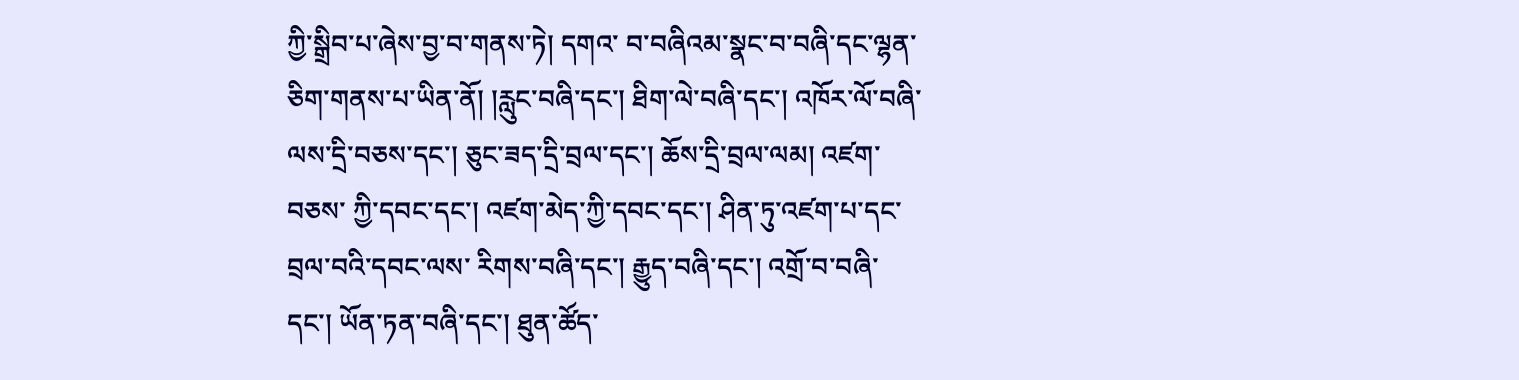ཀྱི་སྒྲིབ་པ་ཞེས་བྱ་བ་གནས་ཏེ། དགའ་ བ་བཞིའམ་སྣང་བ་བཞི་དང་ལྷན་ཅིག་གནས་པ་ཡིན་ནོ། །རླུང་བཞི་དང་། ཐིག་ལེ་བཞི་དང་། འཁོར་ལོ་བཞི་ལས་དྲི་བཅས་དང་། ཅུང་ཟད་དྲི་བྲལ་དང་། ཆོས་དྲི་བྲལ་ལམ། འཛག་བཅས་ ཀྱི་དབང་དང་། འཛག་མེད་ཀྱི་དབང་དང་། ཤིན་ཏུ་འཛག་པ་དང་བྲལ་བའི་དབང་ལས་ རིགས་བཞི་དང་། རྒྱུད་བཞི་དང་། འགྲོ་བ་བཞི་དང་། ཡོན་ཏན་བཞི་དང་། ཐུན་ཚོད་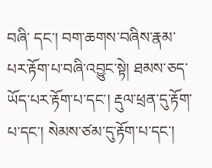བཞི་ དང་། བག་ཆགས་བཞིས་རྣམ་པར་རྟོག་པ་བཞི་འབྱུང་སྟེ། ཐམས་ཅད་ཡོད་པར་རྟོག་པ་དང་། རྡུལ་ཕྲན་དུ་རྟོག་པ་དང་། སེམས་ཙམ་དུ་རྟོག་པ་དང་།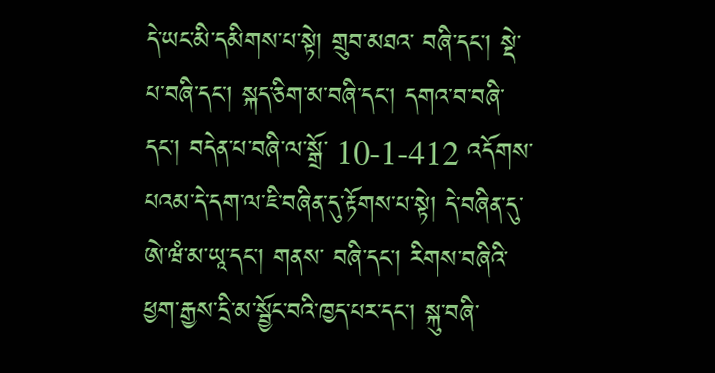དེ་ཡང་མི་དམིགས་པ་སྟེ། གྲུབ་མཐའ་ བཞི་དང་། སྡེ་པ་བཞི་དང་། སྐད་ཅིག་མ་བཞི་དང་། དགའ་བ་བཞི་དང་། བདེན་པ་བཞི་ལ་སྒྲོ་ 10-1-412 འདོགས་པའམ་དེ་དག་ལ་ཇི་བཞིན་དུ་རྟོགས་པ་སྟེ། དེ་བཞིན་དུ་ཨེ་ཝཾ་མ་ཡཱ་དང་། གནས་ བཞི་དང་། རིགས་བཞིའི་ཕྱག་རྒྱས་དྲི་མ་སྦྱོང་བའི་ཁྱད་པར་དང་། སྐུ་བཞི་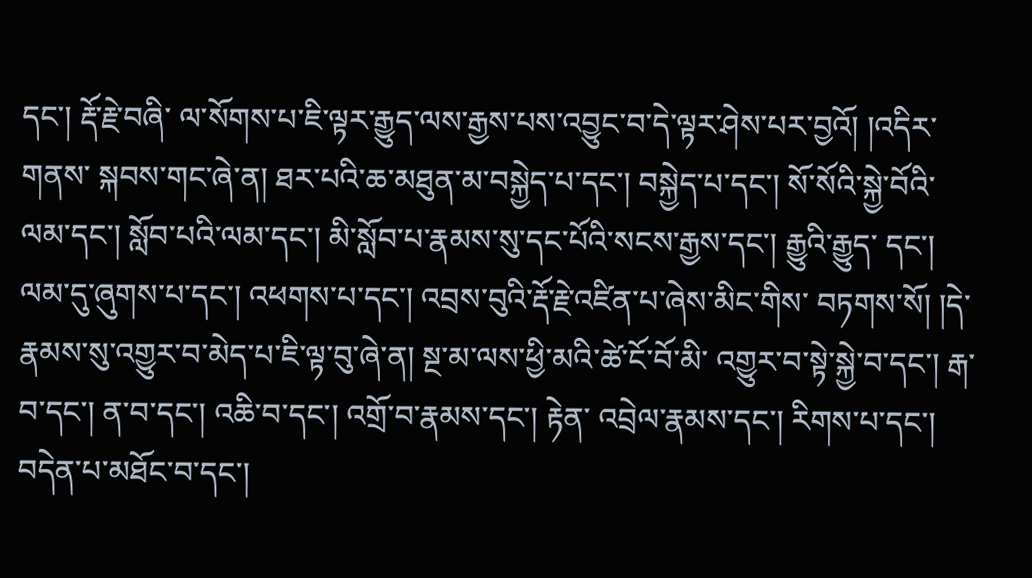དང་། རྡོ་རྗེ་བཞི་ ལ་སོགས་པ་ཇི་ལྟར་རྒྱུད་ལས་རྒྱས་པས་འབྱུང་བ་དེ་ལྟར་ཤེས་པར་བྱའོ། །འདིར་གནས་ སྐབས་གང་ཞེ་ན། ཐར་པའི་ཆ་མཐུན་མ་བསྐྱེད་པ་དང་། བསྐྱེད་པ་དང་། སོ་སོའི་སྐྱེ་བོའི་ ལམ་དང་། སློབ་པའི་ལམ་དང་། མི་སློབ་པ་རྣམས་སུ་དང་པོའི་སངས་རྒྱས་དང་། རྒྱུའི་རྒྱུད་ དང་། ལམ་དུ་ཞུགས་པ་དང་། འཕགས་པ་དང་། འབྲས་བུའི་རྡོ་རྗེ་འཛིན་པ་ཞེས་མིང་གིས་ བཏགས་སོ། །དེ་རྣམས་སུ་འགྱུར་བ་མེད་པ་ཇི་ལྟ་བུ་ཞེ་ན། སྔ་མ་ལས་ཕྱི་མའི་ཚེ་ངོ་བོ་མི་ འགྱུར་བ་སྟེ་སྐྱེ་བ་དང་། རྒ་བ་དང་། ན་བ་དང་། འཆི་བ་དང་། འགྲོ་བ་རྣམས་དང་། རྟེན་ འབྲེལ་རྣམས་དང་། རིགས་པ་དང་། བདེན་པ་མཐོང་བ་དང་།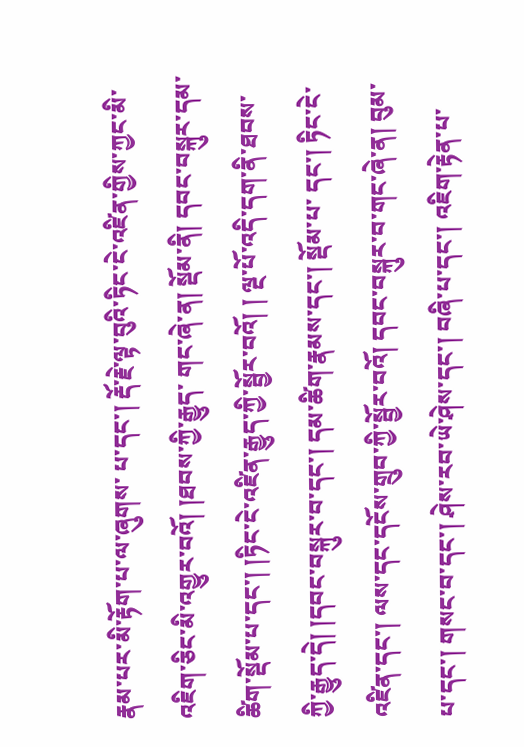རྣམ་པར་མི་རྟོག་པ་ལ་ཞུགས་ པ་དང་། རྡོ་རྗེ་ལྟ་བུའི་ཏིང་ངེ་འཛིན་གྱིས་ཀྱང་མི་འཇིག་ཅིང་མི་འགྱུར་བའོ། །ཐབས་ཀྱི་རྒྱུད་ གང་ཞེ་ན། སྡོམ་ནི། དབང་བསྐུར་དམ་ཚིག་སྡོམ་པ་དང་། །ཏིང་ངེ་འཛིན་རྒྱུད་ཀྱི་སྦྱོར་བའོ། ། ལྔ་པོ་འདི་དག་ནི་ཐབས་ཀྱི་རྒྱུད་དེ། །དབང་བསྐུར་བ་དང་། དམ་ཚིག་རྣམས་དང་། སྡོམ་པ་ དང་། ཏིང་ངེ་འཛིན་དང་། ལས་དང་དངོས་གྲུབ་ཀྱི་སྦྱོར་བའོ། དབང་བསྐུར་བ་གང་ཞེ་ན། བུམ་པ་དང་། གསང་བ་དང་། ཤེས་རབ་ཡེ་ཤེས་དང་། བཞི་པ་དང་། འཇིག་རྟེན་པ་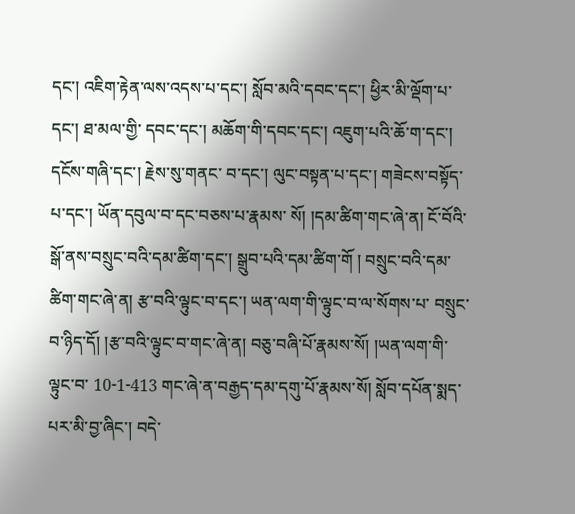དང་། འཇིག་རྟེན་ལས་འདས་པ་དང་། སློབ་མའི་དབང་དང་། ཕྱིར་མི་ལྡོག་པ་དང་། ཐ་མལ་གྱི་ དབང་དང་། མཆོག་གི་དབང་དང་། འཇུག་པའི་ཆོ་ག་དང་། དངོས་གཞི་དང་། རྗེས་སུ་གནང་ བ་དང་། ལུང་བསྟན་པ་དང་། གཟེངས་བསྟོད་པ་དང་། ཡོན་དབུལ་བ་དང་བཅས་པ་རྣམས་ སོ། །དམ་ཚིག་གང་ཞེ་ན། ངོ་བོའི་སྒོ་ནས་བསྲུང་བའི་དམ་ཚིག་དང་། སྒྲུབ་པའི་དམ་ཚིག་གོ ། བསྲུང་བའི་དམ་ཚིག་གང་ཞེ་ན། རྩ་བའི་ལྟུང་བ་དང་། ཡན་ལག་གི་ལྟུང་བ་ལ་སོགས་པ་ བསྲུང་བ་ཉིད་དོ། །རྩ་བའི་ལྟུང་བ་གང་ཞེ་ན། བཅུ་བཞི་པོ་རྣམས་སོ། །ཡན་ལག་གི་ལྟུང་བ་ 10-1-413 གང་ཞེ་ན་བརྒྱད་དམ་དགུ་པོ་རྣམས་སོ། སློབ་དཔོན་སྨད་པར་མི་བྱ་ཞིང་། བདེ་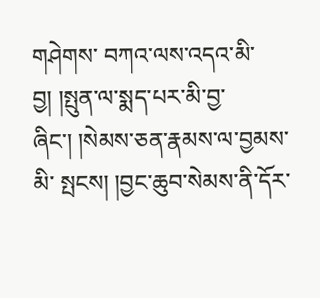གཤེགས་ བཀའ་ལས་འདའ་མི་བྱ། །སྤུན་ལ་སྨད་པར་མི་བྱ་ཞིང་། །སེམས་ཅན་རྣམས་ལ་བྱམས་མི་ སྤངས། །བྱང་ཆུབ་སེམས་ནི་དོར་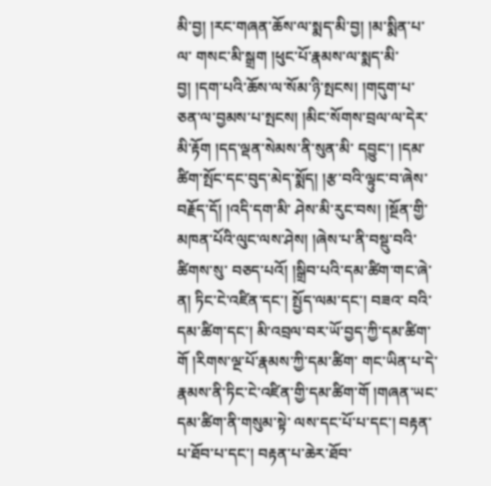མི་བྱ། །རང་གཞན་ཆོས་ལ་སྨད་མི་བྱ། །མ་སྨིན་པ་ལ་ གསང་མི་སྒྲག །ཕུང་པོ་རྣམས་ལ་སྨད་མི་བྱ། །དག་པའི་ཆོས་ལ་སོམ་ཉི་སྤངས། །གདུག་པ་ ཅན་ལ་བྱམས་པ་སྤངས། །མིང་སོགས་བྲལ་ལ་དེར་མི་རྟོག །དད་ལྡན་སེམས་ནི་སུན་མི་ དབྱུང་། །དམ་ཚིག་སྤོང་དང་བུད་མེད་སྨོད། །རྩ་བའི་ལྟུང་བ་ཞེས་བརྗོད་དོ། །འདི་དག་མི་ ཤེས་མི་རུང་བས། །སྔོན་གྱི་མཁན་པོའི་ལུང་ལས་ཤེས། །ཞེས་པ་ནི་བསྡུ་བའི་ཚིགས་སུ་ བཅད་པའོ། །སྒྲིབ་པའི་དམ་ཚིག་གང་ཞེ་ན། ཏིང་ངེ་འཛིན་དང་། སྤྱོད་ལམ་དང་། བཟའ་ བའི་དམ་ཚིག་དང་། མི་འབྲལ་བར་ཡོ་བྱད་ཀྱི་དམ་ཚིག་གོ །རིགས་ལྔ་པོ་རྣམས་ཀྱི་དམ་ཚིག་ གང་ཡིན་པ་དེ་རྣམས་ནི་ཏིང་ངེ་འཛིན་གྱི་དམ་ཚིག་གོ །གཞན་ཡང་དམ་ཚིག་ནི་གསུམ་སྟེ་ ལས་དང་པོ་པ་དང་། བརྟན་པ་ཐོབ་པ་དང་། བརྟན་པ་ཆེར་ཐོབ་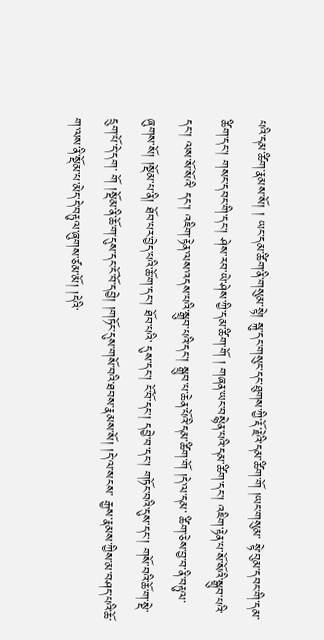པའི་དམ་ཚིག་རྣམས་སོ། ། ཡང་དམ་ཚིག་ནི་གསུམ་སྟེ། སྐུ་དང་གསུང་དང་ཐུགས་ཀྱི་རྡོ་རྗེའི་དམ་ཚིག་གོ །ཡང་གསུམ་ སྟེ་བུམ་དབང་གི་དམ་ཚིག་དང་། གསང་དབང་གི་དང་། ཤེས་རབ་ཡེ་ཤེས་ཀྱི་དམ་ཚིག་གོ ། གཞན་ཡང་བསྙེན་པའི་དམ་ཚིག་དང་། འཇིག་རྟེན་པ་སོ་སོའི་སྒྲུབ་པའི་དང་། ལས་སོ་སོའི་ དང་། འཇིག་རྟེན་ལས་འདས་པའི་སྒྲུབ་པའི་དང་། སྒྲུབ་པ་ཆེན་པོའི་དམ་ཚིག་གོ །དེ་ལ་དམ་ ཚིག་ཅེས་བྱ་བ་ནི་བརྟུལ་ཞུགས་སོ། །སྡོམ་པ་ནི། ཐོབ་པར་བྱེད་པའི་ཆོ་ག་དང་། ཐོབ་པའི་ དུས་དང་། ངོ་བོ་དང་། དབྱེ་བ་དང་། གཏོང་བའི་དུས་དང་། གསོ་བའི་ཆོ་ག་སྡེ་དྲུག་པོ་དེ་དག་ གོ །སྡོམ་ནི་ཆོ་ག་དུས་དང་ངོ་བོ་དབྱེ། །གཏོང་དུས་གསོ་བའི་ཐབས་རྣམས་སོ། །དེ་ལ་སངས་ རྒྱས་རྣམས་ཀྱིས་མ་བཤད་པའི་ཆོ་ག་ལས་ནི་སྡོམ་པ་མེད་དེ་བརྟུལ་ཞུགས་ཙམ་མོ། །དེའི་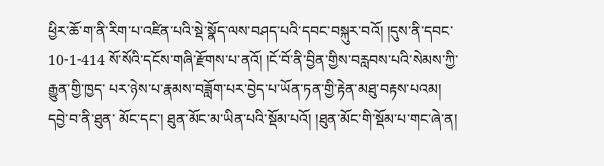ཕྱིར་ཆོ་ག་ནི་རིག་པ་འཛིན་པའི་སྡེ་སྣོད་ལས་བཤད་པའི་དབང་བསྐུར་བའོ། །དུས་ནི་དབང་ 10-1-414 སོ་སོའི་དངོས་གཞི་རྫོགས་པ་ནའོ། །ངོ་བོ་ནི་བྱིན་གྱིས་བརླབས་པའི་སེམས་ཀྱི་རྒྱུན་གྱི་ཁྱད་ པར་ཉེས་པ་རྣམས་བཟློག་པར་བྱེད་པ་ཡོན་ཏན་གྱི་རྟེན་མཐུ་བརྟས་པའམ། དབྱེ་བ་ནི་ཐུན་ མོང་དང་། ཐུན་མོང་མ་ཡིན་པའི་སྡོམ་པའོ། །ཐུན་མོང་གི་སྡོམ་པ་གང་ཞེ་ན།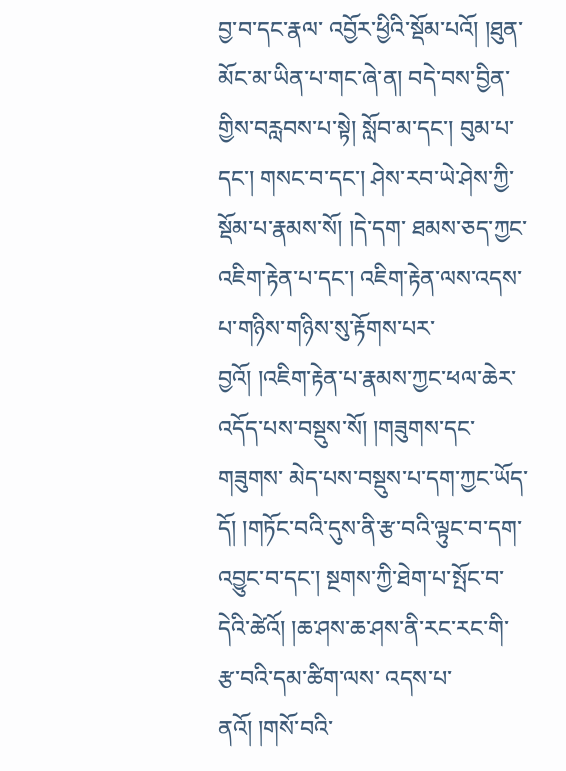བྱ་བ་དང་རྣལ་ འབྱོར་ཕྱིའི་སྡོམ་པའོ། །ཐུན་མོང་མ་ཡིན་པ་གང་ཞེ་ན། བདེ་བས་བྱིན་གྱིས་བརླབས་པ་སྟེ། སློབ་མ་དང་། བུམ་པ་དང་། གསང་བ་དང་། ཤེས་རབ་ཡེ་ཤེས་ཀྱི་སྡོམ་པ་རྣམས་སོ། །དེ་དག་ ཐམས་ཅད་ཀྱང་འཇིག་རྟེན་པ་དང་། འཇིག་རྟེན་ལས་འདས་པ་གཉིས་གཉིས་སུ་རྟོགས་པར་ བྱའོ། །འཇིག་རྟེན་པ་རྣམས་ཀྱང་ཕལ་ཆེར་འདོད་པས་བསྡུས་སོ། །གཟུགས་དང་གཟུགས་ མེད་པས་བསྡུས་པ་དག་ཀྱང་ཡོད་དོ། །གཏོང་བའི་དུས་ནི་རྩ་བའི་ལྟུང་བ་དག་འབྱུང་བ་དང་། སྔགས་ཀྱི་ཐེག་པ་སྤོང་བ་དེའི་ཚེའོ། །ཆ་ཤས་ཆ་ཤས་ནི་རང་རང་གི་རྩ་བའི་དམ་ཚིག་ལས་ འདས་པ་ནའོ། །གསོ་བའི་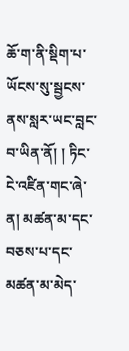ཆོ་ག་ནི་སྡིག་པ་ཡོངས་སུ་སྦྱངས་ནས་སླར་ཡང་བླང་བ་ཡིན་ནོ། ། ཏིང་ངེ་འཛིན་གང་ཞེ་ན། མཚན་མ་དང་བཅས་པ་དང་མཚན་མ་མེད་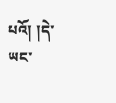པའོ། །དེ་ཡང་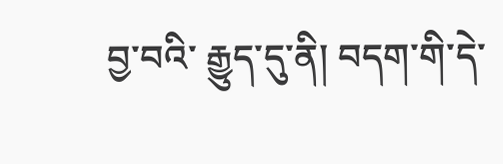བྱ་བའི་ རྒྱུད་དུ་ནི། བདག་གི་དེ་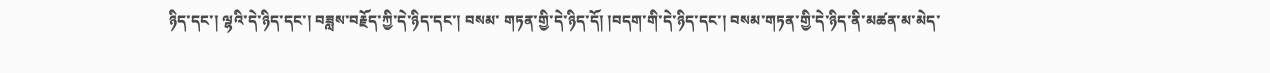ཉིད་དང་། ལྷའི་དེ་ཉིད་དང་། བཟླས་བརྗོད་ཀྱི་དེ་ཉིད་དང་། བསམ་ གཏན་གྱི་དེ་ཉིད་དོ། །བདག་གི་དེ་ཉིད་དང་། བསམ་གཏན་གྱི་དེ་ཉིད་ནི་མཚན་མ་མེད་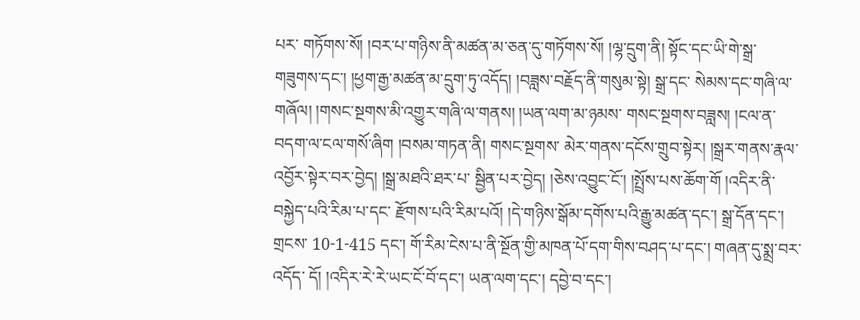པར་ གཏོགས་སོ། །བར་པ་གཉིས་ནི་མཚན་མ་ཅན་དུ་གཏོགས་སོ། །ལྷ་དྲུག་ནི། སྟོང་དང་ཡི་གེ་སྒྲ་ གཟུགས་དང་། །ཕྱག་རྒྱ་མཚན་མ་དྲུག་ཏུ་འདོད། །བཟླས་བརྗོད་ནི་གསུམ་སྟེ། སྒྲ་དང་ སེམས་དང་གཞི་ལ་གཞོལ། །གསང་སྔགས་མི་འགྱུར་གཞི་ལ་གནས། །ཡན་ལག་མ་ཉམས་ གསང་སྔགས་བཟླས། །ངལ་ན་བདག་ལ་ངལ་གསོ་ཞིག །བསམ་གཏན་ནི། གསང་སྔགས་ མེར་གནས་དངོས་གྲུབ་སྟེར། །སྒྲར་གནས་རྣལ་འབྱོར་སྟེར་བར་བྱེད། །སྒྲ་མཐའི་ཐར་པ་ སྦྱིན་པར་བྱེད། །ཅེས་འབྱུང་ངོ་། །སྤྲོས་པས་ཆོག་གོ །འདིར་ནི་བསྐྱེད་པའི་རིམ་པ་དང་ རྫོགས་པའི་རིམ་པའོ། །དེ་གཉིས་སྒོམ་དགོས་པའི་རྒྱུ་མཚན་དང་། སྒྲ་དོན་དང་། གྲངས་ 10-1-415 དང་། གོ་རིམ་ངེས་པ་ནི་སྔོན་གྱི་མཁན་པོ་དག་གིས་བཤད་པ་དང་། གཞན་དུ་སྨྲ་བར་འདོད་ དོ། །འདིར་རེ་རེ་ཡང་ངོ་བོ་དང་། ཡན་ལག་དང་། དབྱེ་བ་དང་།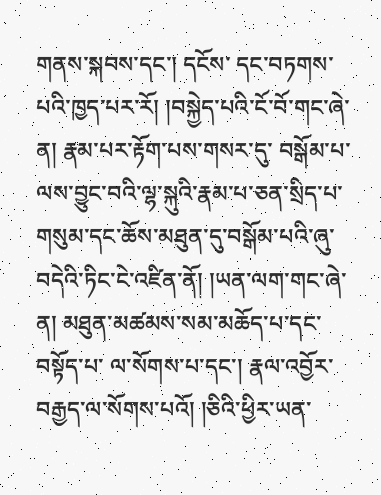གནས་སྐབས་དང་། དངོས་ དང་བཏགས་པའི་ཁྱད་པར་རོ། །བསྐྱེད་པའི་ངོ་བོ་གང་ཞེ་ན། རྣམ་པར་རྟོག་པས་གསར་དུ་ བསྒོམ་པ་ལས་བྱུང་བའི་ལྷ་སྐུའི་རྣམ་པ་ཅན་སྲིད་པ་གསུམ་དང་ཆོས་མཐུན་དུ་བསྒོམ་པའི་ཞུ་ བདེའི་ཏིང་ངེ་འཛིན་ནོ། །ཡན་ལག་གང་ཞེ་ན། མཐུན་མཚམས་སམ་མཆོད་པ་དང་བསྟོད་པ་ ལ་སོགས་པ་དང་། རྣལ་འབྱོར་བརྒྱད་ལ་སོགས་པའོ། །ཅིའི་ཕྱིར་ཡན་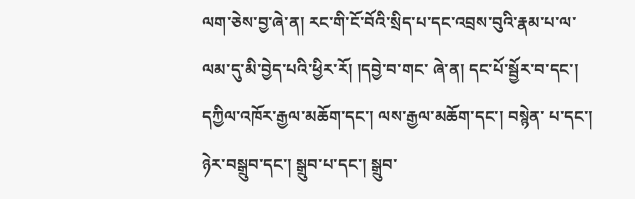ལག་ཅེས་བྱ་ཞེ་ན། རང་གི་ངོ་བོའི་སྲིད་པ་དང་འབྲས་བུའི་རྣམ་པ་ལ་ལམ་དུ་མི་བྱེད་པའི་ཕྱིར་རོ། །དབྱེ་བ་གང་ ཞེ་ན། དང་པོ་སྦྱོར་བ་དང་། དཀྱིལ་འཁོར་རྒྱལ་མཆོག་དང་། ལས་རྒྱལ་མཆོག་དང་། བསྙེན་ པ་དང་། ཉེར་བསྒྲུབ་དང་། སྒྲུབ་པ་དང་། སྒྲུབ་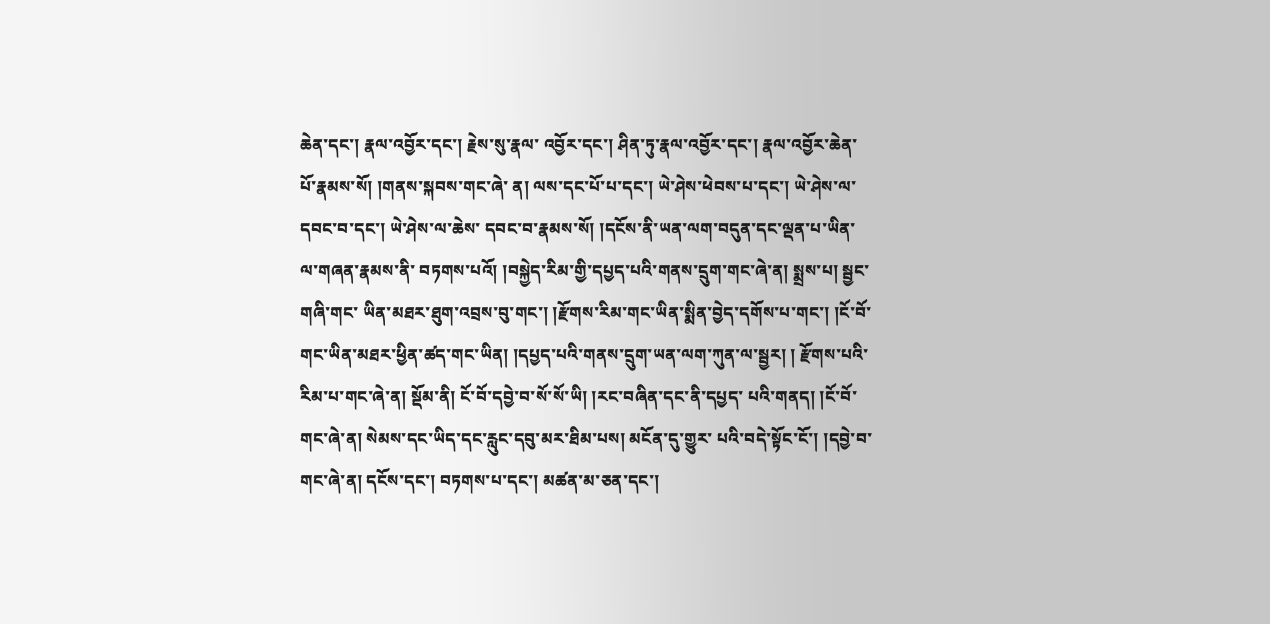ཆེན་དང་། རྣལ་འབྱོར་དང་། རྗེས་སུ་རྣལ་ འབྱོར་དང་། ཤིན་ཏུ་རྣལ་འབྱོར་དང་། རྣལ་འབྱོར་ཆེན་པོ་རྣམས་སོ། །གནས་སྐབས་གང་ཞེ་ ན། ལས་དང་པོ་པ་དང་། ཡེ་ཤེས་ཕེབས་པ་དང་། ཡེ་ཤེས་ལ་དབང་བ་དང་། ཡེ་ཤེས་ལ་ཆེས་ དབང་བ་རྣམས་སོ། །དངོས་ནི་ཡན་ལག་བདུན་དང་ལྡན་པ་ཡིན་ལ་གཞན་རྣམས་ནི་ བཏགས་པའོ། །བསྐྱེད་རིམ་གྱི་དཔྱད་པའི་གནས་དྲུག་གང་ཞེ་ན། སྨྲས་པ། སྦྱང་གཞི་གང་ ཡིན་མཐར་ཐུག་འབྲས་བུ་གང་། །རྫོགས་རིམ་གང་ཡིན་སྨིན་བྱེད་དགོས་པ་གང་། །ངོ་བོ་ གང་ཡིན་མཐར་ཕྱིན་ཚད་གང་ཡིན། །དཔྱད་པའི་གནས་དྲུག་ཡན་ལག་ཀུན་ལ་སྦྱར། ། རྫོགས་པའི་རིམ་པ་གང་ཞེ་ན། སྡོམ་ནི། ངོ་བོ་དབྱེ་བ་སོ་སོ་ཡི། །རང་བཞིན་དང་ནི་དཔྱད་ པའི་གནད། །ངོ་བོ་གང་ཞེ་ན། སེམས་དང་ཡིད་དང་རླུང་དབུ་མར་ཐིམ་པས། མངོན་དུ་གྱུར་ པའི་བདེ་སྟོང་ངོ་། །དབྱེ་བ་གང་ཞེ་ན། དངོས་དང་། བཏགས་པ་དང་། མཚན་མ་ཅན་དང་།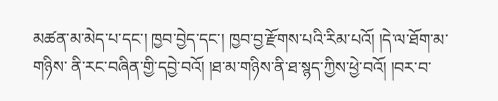མཚན་མ་མེད་པ་དང་། ཁྱབ་བྱེད་དང་། ཁྱབ་བྱ་རྫོགས་པའི་རིམ་པའོ། །དེ་ལ་ཐོག་མ་གཉིས་ ནི་རང་བཞིན་གྱི་དབྱེ་བའོ། །ཐ་མ་གཉིས་ནི་ཐ་སྙད་ཀྱིས་ཕྱེ་བའོ། །བར་བ་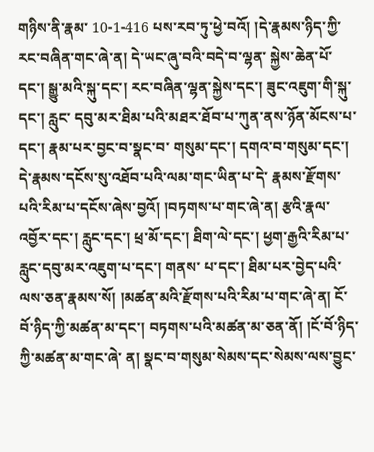གཉིས་ནི་རྣམ་ 10-1-416 པས་རབ་ཏུ་ཕྱེ་བའོ། །དེ་རྣམས་ཉིད་ཀྱི་རང་བཞིན་གང་ཞེ་ན། དེ་ཡང་ཞུ་བའི་བདེ་བ་ལྷན་ སྐྱེས་ཆེན་པོ་དང་། སྒྱུ་མའི་སྐུ་དང་། རང་བཞིན་ལྷན་སྐྱེས་དང་། ཟུང་འཇུག་གི་སྐུ་དང་། རླུང་ དབུ་མར་ཐིམ་པའི་མཐར་ཐོབ་པ་ཀུན་ནས་ཉོན་མོངས་པ་དང་། རྣམ་པར་བྱང་བ་སྣང་བ་ གསུམ་དང་། དགའ་བ་གསུམ་དང་། དེ་རྣམས་དངོས་སུ་འཐོབ་པའི་ལམ་གང་ཡིན་པ་དེ་ རྣམས་རྫོགས་པའི་རིམ་པ་དངོས་ཞེས་བྱའོ། །བཏགས་པ་གང་ཞེ་ན། རྩའི་རྣལ་འབྱོར་དང་། རླུང་དང་། ཕྲ་མོ་དང་། ཐིག་ལེ་དང་། ཕྱག་རྒྱའི་རིམ་པ་རླུང་དབུ་མར་འཇུག་པ་དང་། གནས་ པ་དང་། ཐིམ་པར་བྱེད་པའི་ལས་ཅན་རྣམས་སོ། །མཚན་མའི་རྫོགས་པའི་རིམ་པ་གང་ཞེ་ན། ངོ་བོ་ཉིད་ཀྱི་མཚན་མ་དང་། བཏགས་པའི་མཚན་མ་ཅན་ནོ། །ངོ་བོ་ཉིད་ཀྱི་མཚན་མ་གང་ཞེ་ ན། སྣང་བ་གསུམ་སེམས་དང་སེམས་ལས་བྱུང་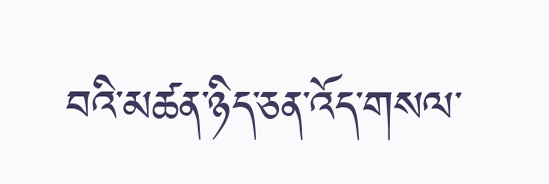བའི་མཚན་ཉིད་ཅན་འོད་གསལ་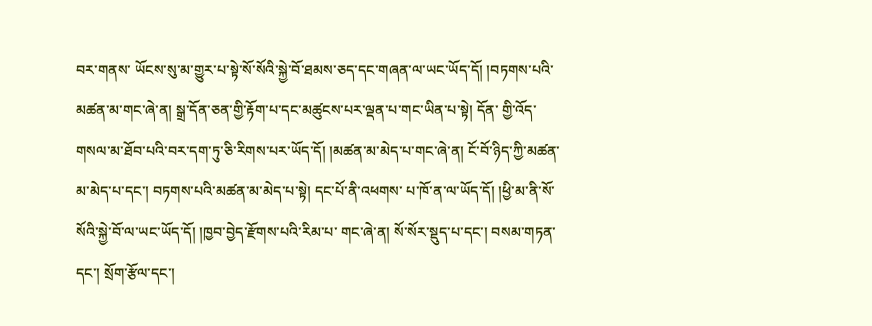བར་གནས་ ཡོངས་སུ་མ་གྱུར་པ་སྟེ་སོ་སོའི་སྐྱེ་བོ་ཐམས་ཅད་དང་གཞན་ལ་ཡང་ཡོད་དོ། །བཏགས་པའི་ མཚན་མ་གང་ཞེ་ན། སྒྲ་དོན་ཅན་གྱི་རྟོག་པ་དང་མཚུངས་པར་ལྡན་པ་གང་ཡིན་པ་སྟེ། དོན་ གྱི་འོད་གསལ་མ་ཐོབ་པའི་བར་དག་ཏུ་ཅི་རིགས་པར་ཡོད་དོ། །མཚན་མ་མེད་པ་གང་ཞེ་ན། ངོ་བོ་ཉིད་ཀྱི་མཚན་མ་མེད་པ་དང་། བཏགས་པའི་མཚན་མ་མེད་པ་སྟེ། དང་པོ་ནི་འཕགས་ པ་ཁོ་ན་ལ་ཡོད་དོ། །ཕྱི་མ་ནི་སོ་སོའི་སྐྱེ་བོ་ལ་ཡང་ཡོད་དོ། །ཁྱབ་བྱེད་རྫོགས་པའི་རིམ་པ་ གང་ཞེ་ན། སོ་སོར་སྡུད་པ་དང་། བསམ་གཏན་དང་། སྲོག་རྩོལ་དང་།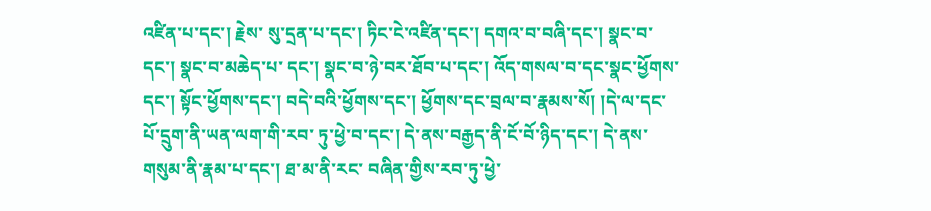འཛིན་པ་དང་། རྗེས་ སུ་དྲན་པ་དང་། ཏིང་ངེ་འཛིན་དང་། དགའ་བ་བཞི་དང་། སྣང་བ་དང་། སྣང་བ་མཆེད་པ་ དང་། སྣང་བ་ཉེ་བར་ཐོབ་པ་དང་། འོད་གསལ་བ་དང་སྣང་ཕྱོགས་དང་། སྟོང་ཕྱོགས་དང་། བདེ་བའི་ཕྱོགས་དང་། ཕྱོགས་དང་བྲལ་བ་རྣམས་སོ། །དེ་ལ་དང་པོ་དྲུག་ནི་ཡན་ལག་གི་རབ་ ཏུ་ཕྱེ་བ་དང་། དེ་ནས་བརྒྱད་ནི་ངོ་བོ་ཉིད་དང་། དེ་ནས་གསུམ་ནི་རྣམ་པ་དང་། ཐ་མ་ནི་རང་ བཞིན་གྱིས་རབ་ཏུ་ཕྱེ་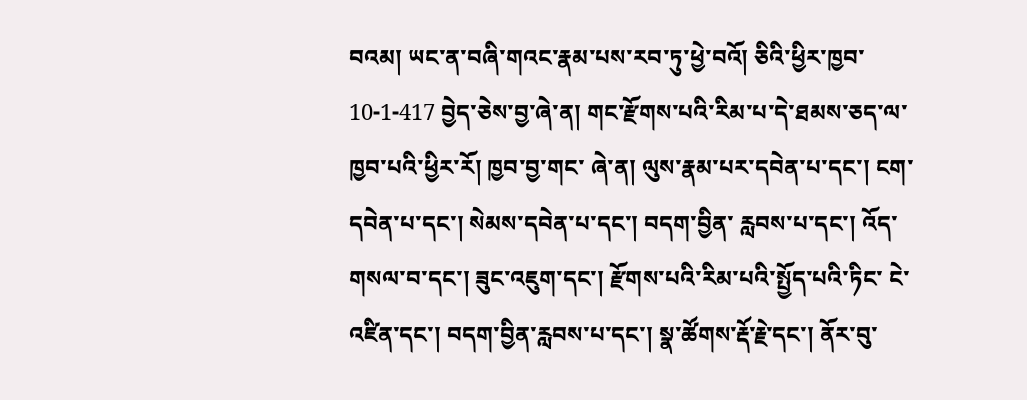བའམ། ཡང་ན་བཞི་གའང་རྣམ་པས་རབ་ཏུ་ཕྱེ་བའོ། ཅིའི་ཕྱིར་ཁྱབ་ 10-1-417 བྱེད་ཅེས་བྱ་ཞེ་ན། གང་རྫོགས་པའི་རིམ་པ་དེ་ཐམས་ཅད་ལ་ཁྱབ་པའི་ཕྱིར་རོ། ཁྱབ་བྱ་གང་ ཞེ་ན། ལུས་རྣམ་པར་དབེན་པ་དང་། ངག་དབེན་པ་དང་། སེམས་དབེན་པ་དང་། བདག་བྱིན་ རླབས་པ་དང་། འོད་གསལ་བ་དང་། ཟུང་འཇུག་དང་། རྫོགས་པའི་རིམ་པའི་སྤྱོད་པའི་ཏིང་ ངེ་འཛིན་དང་། བདག་བྱིན་རླབས་པ་དང་། སྣ་ཚོགས་རྡོ་རྗེ་དང་། ནོར་བུ་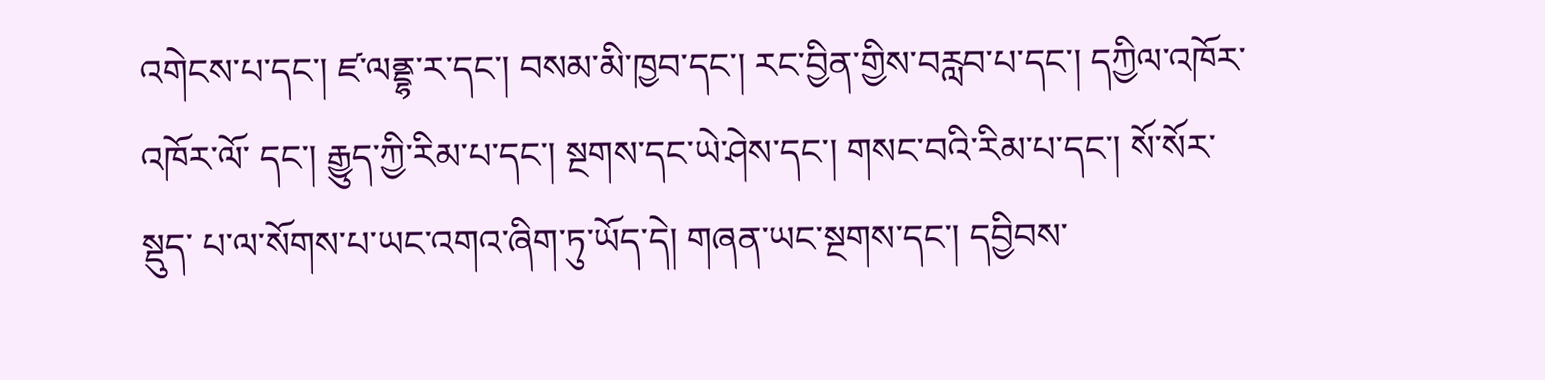འགེངས་པ་དང་། ཛ་ལནྡྷ་ར་དང་། བསམ་མི་ཁྱབ་དང་། རང་བྱིན་གྱིས་བརླབ་པ་དང་། དཀྱིལ་འཁོར་འཁོར་ལོ་ དང་། རྒྱུད་ཀྱི་རིམ་པ་དང་། སྔགས་དང་ཡེ་ཤེས་དང་། གསང་བའི་རིམ་པ་དང་། སོ་སོར་སྡུད་ པ་ལ་སོགས་པ་ཡང་འགའ་ཞིག་ཏུ་ཡོད་དེ། གཞན་ཡང་སྔགས་དང་། དབྱིབས་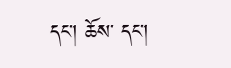དང་། ཆོས་ དང་།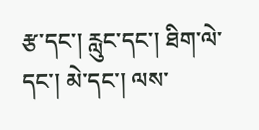རྩ་དང་། རླུང་དང་། ཐིག་ལེ་དང་། མེ་དང་། ལས་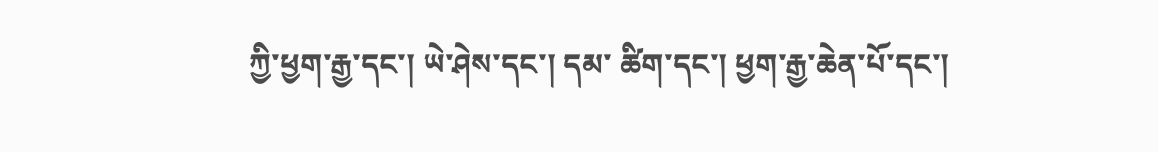ཀྱི་ཕྱག་རྒྱ་དང་། ཡེ་ཤེས་དང་། དམ་ ཚིག་དང་། ཕྱག་རྒྱ་ཆེན་པོ་དང་།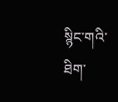སྙིང་གའི་ཐིག་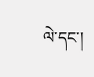ལེ་དང་།